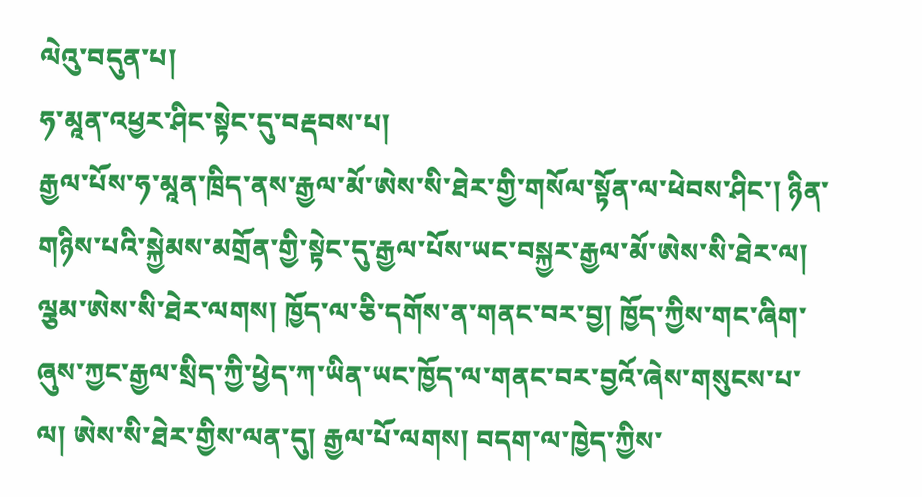ལེའུ་བདུན་པ།
ཧ་མཱན་འཕྱར་ཤིང་སྟེང་དུ་བརྡབས་པ།
རྒྱལ་པོས་ཧ་མཱན་ཁྲིད་ནས་རྒྱལ་མོ་ཨེས་སི་ཐེར་གྱི་གསོལ་སྟོན་ལ་ཕེབས་ཤིང་། ཉིན་གཉིས་པའི་སྐྱེམས་མགྲོན་གྱི་སྟེང་དུ་རྒྱལ་པོས་ཡང་བསྐྱར་རྒྱལ་མོ་ཨེས་སི་ཐེར་ལ། ལྕམ་ཨེས་སི་ཐེར་ལགས། ཁྱོད་ལ་ཅི་དགོས་ན་གནང་བར་བྱ། ཁྱོད་ཀྱིས་གང་ཞིག་ཞུས་ཀྱང་རྒྱལ་སྲིད་ཀྱི་ཕྱེད་ཀ་ཡིན་ཡང་ཁྱོད་ལ་གནང་བར་བྱའོ་ཞེས་གསུངས་པ་ལ། ཨེས་སི་ཐེར་གྱིས་ལན་དུ། རྒྱལ་པོ་ལགས། བདག་ལ་ཁྱེད་ཀྱིས་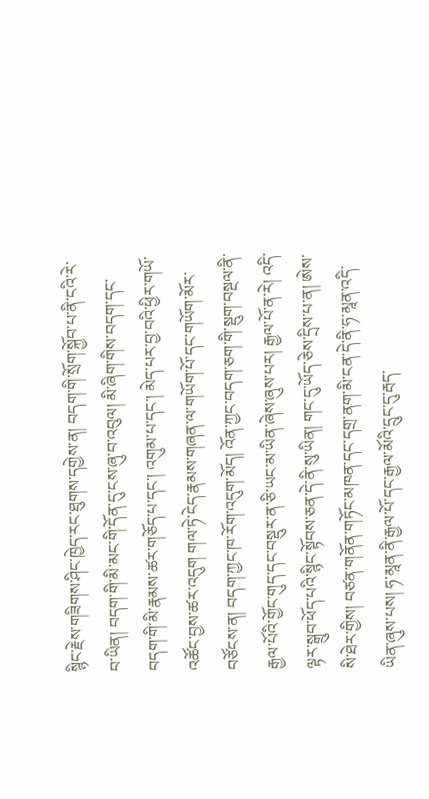སྙིང་རྗེས་གཟིགས་ཤིང་ཁྱེད་རང་ཐུགས་དགྱེས་ན། བདག་གི་སྲོག་སྐྱོབ་པ་ནི་ངའི་རེ་བ་ཡིན། བདག་གི་མི་མང་གི་དོན་དུ་ངས་ཞུ་བ་འབུལ། མི་ཞིག་གིས་བདག་དང་བདག་གི་མི་རྣམས་ཚར་གཅོད་པ་དང་། འགུམ་པ་དང་། མེད་པར་བྱ་བའི་ཕྱིར་གཡོ་འཚོང་བྱས་ཚར་འདུག གལ་ཏེ་ངེད་རྣམས་གཞན་ལ་གཡོག་པོ་དང་གཡོག་མོར་བཙོངས་ན། བདག་ཀྱང་ཁ་རོག་འདུག་མོད། འོན་ཀྱང་བདག་ཅག་གི་སྡུག་བསྔལ་ནི་རྒྱལ་པོའི་གྱོང་གུད་དང་བསྡུར་ན་ཅི་ཡང་མ་ཡིན་ཞེས་ཞུས་པར། རྒྱལ་པོ་ན་རེ། འདི་ལྟར་སྒྲུབ་ཕོད་པའི་སྙིང་སྟོབས་ཅན་དེ་ནི་སུ་ཡིན། གང་དུ་ཡོད་ཅེས་དྲིས་པ་ན། ཨེས་སི་ཐེར་གྱིས། བཙན་གནོན་གཏོང་མཁན་དང་དགྲ་ནག་མི་ངན་དེ་ནི་ཧ་མཱན་འདི་ཡིན་ཞུས་པས། ཧ་མཱན་ནི་རྒྱལ་པོ་དང་རྒྱལ་མོའི་དྲུང་དུ་རྦད་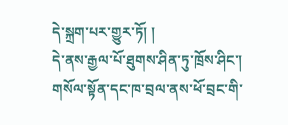དེ་སྐྲག་པར་གྱུར་ཏོ། །
དེ་ནས་རྒྱལ་པོ་ཐུགས་ཤིན་ཏུ་ཁྲོས་ཤིང་། གསོལ་སྟོན་དང་ཁ་བྲལ་ནས་ཕོ་བྲང་གི་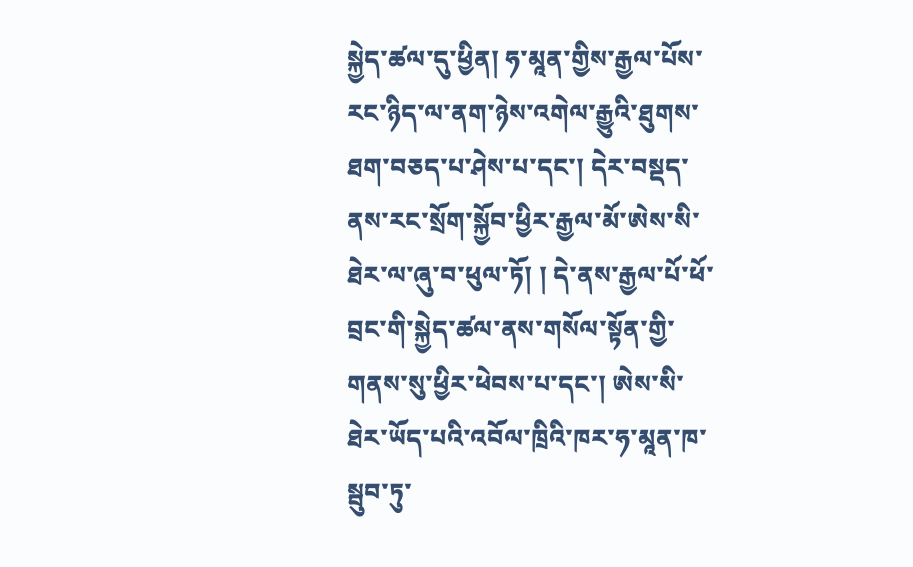སྐྱེད་ཚལ་དུ་ཕྱིན། ཧ་མཱན་གྱིས་རྒྱལ་པོས་རང་ཉིད་ལ་ནག་ཉེས་འགེལ་རྒྱུའི་ཐུགས་ཐག་བཅད་པ་ཤེས་པ་དང་། དེར་བསྡད་ནས་རང་སྲོག་སྐྱོབ་ཕྱིར་རྒྱལ་མོ་ཨེས་སི་ཐེར་ལ་ཞུ་བ་ཕུལ་ཏོ། ། དེ་ནས་རྒྱལ་པོ་ཕོ་བྲང་གི་སྐྱེད་ཚལ་ནས་གསོལ་སྟོན་གྱི་གནས་སུ་ཕྱིར་ཕེབས་པ་དང་། ཨེས་སི་ཐེར་ཡོད་པའི་འབོལ་ཁྲིའི་ཁར་ཧ་མཱན་ཁ་སྦུབ་ཏུ་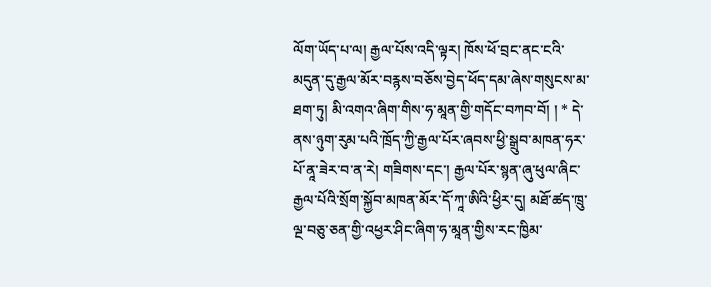ལོག་ཡོད་པ་ལ། རྒྱལ་པོས་འདི་ལྟར། ཁོས་ཕོ་བྲང་ནང་ངའི་མདུན་དུ་རྒྱལ་མོར་བརྙས་བཅོས་བྱེད་ཕོད་དམ་ཞེས་གསུངས་མ་ཐག་ཏུ། མི་འགའ་ཞིག་གིས་ཧ་མཱན་གྱི་གདོང་བཀབ་བོ། ། * དེ་ནས་ཉུག་རུམ་པའི་ཁྲོད་ཀྱི་རྒྱལ་པོར་ཞབས་ཕྱི་སྒྲུབ་མཁན་ཧར་པོ་ནཱ་ཟེར་བ་ན་རེ། གཟིགས་དང་། རྒྱལ་པོར་སྙན་ཞུ་ཕུལ་ཞིང་རྒྱལ་པོའི་སྲོག་སྐྱོབ་མཁན་མོར་དོ་ཀཱ་ཨིའི་ཕྱིར་དུ། མཐོ་ཚད་ཁྲུ་ལྔ་བཅུ་ཅན་གྱི་འཕྱར་ཤིང་ཞིག་ཧ་མཱན་གྱིས་རང་ཁྱིམ་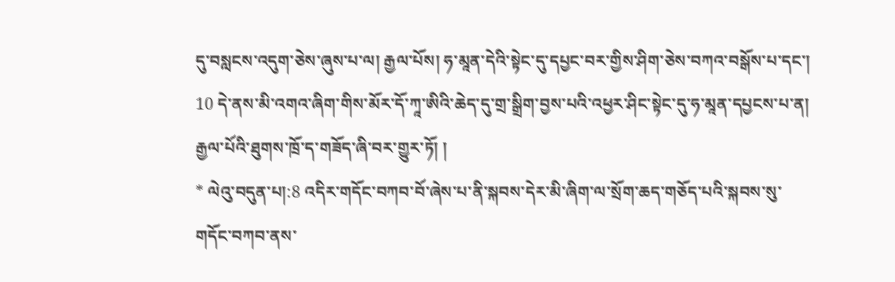དུ་བསླངས་འདུག་ཅེས་ཞུས་པ་ལ། རྒྱལ་པོས། ཧ་མཱན་དེའི་སྟེང་དུ་དཔྱང་བར་གྱིས་ཤིག་ཅེས་བཀའ་བསྒོས་པ་དང་། 10 དེ་ནས་མི་འགའ་ཞིག་གིས་མོར་དོ་ཀཱ་ཨིའི་ཆེད་དུ་གྲ་སྒྲིག་བྱས་པའི་འཕྱར་ཤིང་སྟེང་དུ་ཧ་མཱན་དཔྱངས་པ་ན། རྒྱལ་པོའི་ཐུགས་ཁྲོ་ད་གཟོད་ཞི་བར་གྱུར་ཏོ། །
* ལེའུ་བདུན་པ།:8 འདིར་གདོང་བཀབ་བོ་ཞེས་པ་ནི་སྐབས་དེར་མི་ཞིག་ལ་སྲོག་ཆད་གཅོད་པའི་སྐབས་སུ་གདོང་བཀབ་ནས་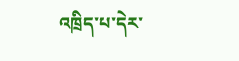འཁྲིད་པ་དེར་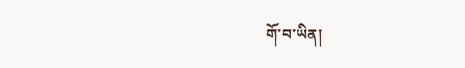གོ་བ་ཡིན།